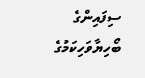ސިފައިންގެ ބޯހިޔާވަހިކަމުގެ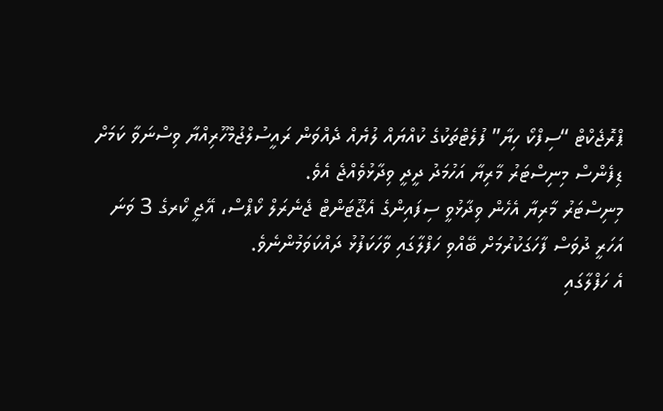ޕްރޮޖެކްޓް “ސިފްކޯ ހިޔާ” ފުލެޓްތަކުގެ ކުއްޔައް ލުޔެއް ދެއްވަން ރައީސުލްޖުމްހޫރިއްޔާ ވިސްނަވާ ކަމަށް ޑިފެންސް މިނިސްޓަރު މާރިޔާ އަހުމަދު ދީދީ ވިދާޅުވެއްޖެ އެވެ.
މިނިސްޓަރު މާރިޔާ އެހެން ވިދާޅުވީ ސިފައިންގެ އެޖޫޓަންޓް ޖެނެރަލް ކޯޕްސް، އޭޖީ ކޯރގެ 3 ވަނަ އަހަރީ ދުވަސް ފާހަގަކުރުމަށް ބޭއްވި ހަފްލާގައި ވާހަކަފުޅު ދައްކަވަމުންނެވެ.
އެ ހަފްލާގައި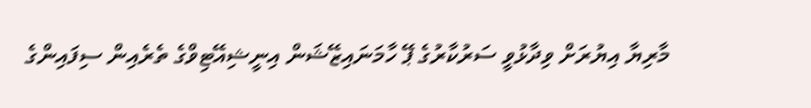މާރިޔާ އިޔުރަށް ވިދާޅުވީ ސަރުކާރުގެ ޕޭ ހާމަނައިޒޭޝަން އިނީޝިއޭޓިވްގެ ތެރެއިން ސިފައިންގެ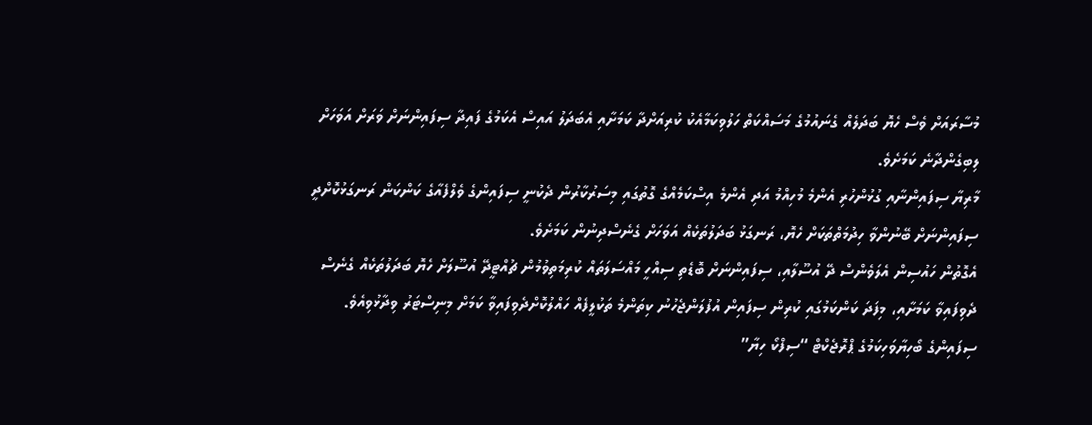މުސާރައަށް ވެސް ހެޔޮ ބަދަލެއް ގެނައުމުގެ މަސައްކަތް ހަލުވިކަމާއެކު ކުރިއަށްދާ ކަމަށާއި އެބަދަލު އައިސް އެކަމުގެ ފައިދާ ސިފައިންނަށް ވަރަށް އަވަހަށް ލިބިގެންދާނެ ކަމަށެވެ.
މާރިޔާ ސިފައިންނާއި ގުޅުންހުރި އެންމެ މުހިއްމު އަދި އެންމެ އިސްކަމެއްގެ ގޮތުގައި މިސަރުކާރުން ދެކުނީ ސިފައިންގެ ވެލްފެއާގެ ކަންކަން ރަނގަޅުކޮށްދީ ސިފައިންނަށް ބޭނުންވާ ހިދުމަތްތަކަށް ހެޔޮ، ރަނގަޅު ބަދަލުތަކެއް އަވަހަށް ގެނެސްދިނުން ކަމަށެވެ.
އެގޮތުން ހައުސިން އެލަވެންސް ދޭ އުސޫލާއި، ސިފައިންނަށް ބޮޑެތި ސިއްހީ މައްސަލަތައް ކުރިމަތިވުމުން ޗުއްޓީދޭ އުސޫލަށް ހެޔޮ ބަދަލުތަކެއް ގެނެސް ދެވިފައިވާ ކަމަށާއި، މިފަދަ ކަންކަމުގައި ކުރިން ސިފައިން އުފުލަންޖެހުނު ކިތަންމެ ތަކުލީފެއް ހައްލުކޮށްދެވިފައިވާ ކަމަށް މިނިސްޓަރު ވިދާޅުވިއެވެ.
ސިފައިންގެ ބޯހިޔާވަހިކަމުގެ ޕްރޮޖެކްޓް “ސިފްކޯ ހިޔާ”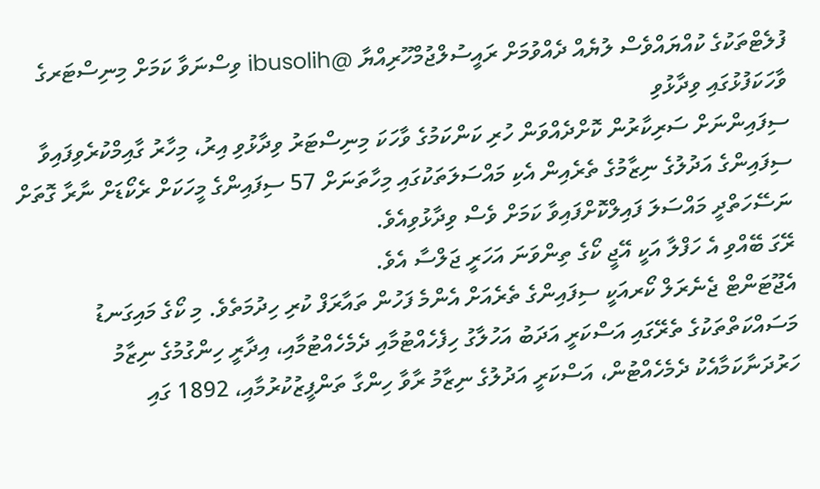ފުލެޓްތަކުގެ ކުއްޔައްވެސް ލުޔެއް ދެއްވުމަށް ރައީސުލްޖުމްހޫރިއްޔާ @ibusolih ވިސްނަވާ ކަމަށް މިނިސްޓަރގެ ވާހަކަފުޅުގައި ވިދާޅުވި
ސިފައިންނަށް ސަރިކާރުން ކޮށްދެއްވަން ހުރި ކަންކަމުގެ ވާހަކަ މިނިސްޓަރު ވިދާޅުވި އިރު، މިހާރު ގާއިމްކުރެވިފައިވާ ސިފައިންގެ އަދުލުގެ ނިޒާމުގެ ތެރެއިން އެކި މައްސަލަތަކުގައި މިހާތަނަށް 57 ސިފައިންގެ މީހަކަށް ރެކޯޑަށް ނާރާ ގޮތަށް ނަސޭހަތްދީ މައްސަލަ ފައިލްކޮށްފައިވާ ކަމަށް ވެސް ވިދާޅުވިއެވެ.
ރޭގަ ބޭއްވި އެ ހަފްލާ އަކީ އޭޖީ ކޯގެ ތިންވަނަ އަހަރީ ޖަލްސާ އެވެ.
އެޖޫޓަންޓް ޖެނެރަލް ކޯރއަކީ ސިފައިންގެ ތެރެއަށް އެންމެ ފަހުން ތައާރަފް ކުރި ހިދުމަތެވެ. މި ކޯގެ މައިގަނޑު މަސައްކަތްތަކުގެ ތެރޭގައި އަސްކަރީ އަދަބު އަހުލާގު ހިފެހެއްޓުމާއި ދެމެހެއްޓުމާއި، އިދާރީ ހިންގުމުގެ ނިޒާމު ހަރުދަނާކަމާއެކު ދެމެހެއްޓުން، އަސްކަރީ އަދުލުގެ ނިޒާމު ރާވާ ހިންގާ ތަންފީޒުކުރުމާއި، 1892 ގައި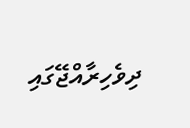ދިވެހިރާއްޖޭގައި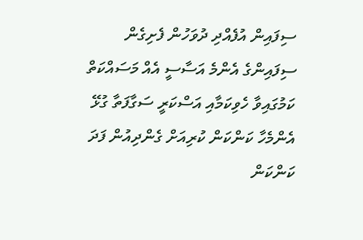ސިފައިން އުފެއްދި ދުވަހުން ފެށިގެން ސިފައިންގެ އެންމެ އަސާސީ އެއް މަސައްކަތް ކަމުގައިވާ ހެވިކަމާއި އަސްކަރީ ސަގާފަތާ ގުޅޭ އެންމެހާ ކަންކަން ކުރިއަށް ގެންދިއުން ފަދަ ކަންކަން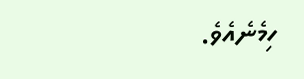ހިމެނެއެވެ.